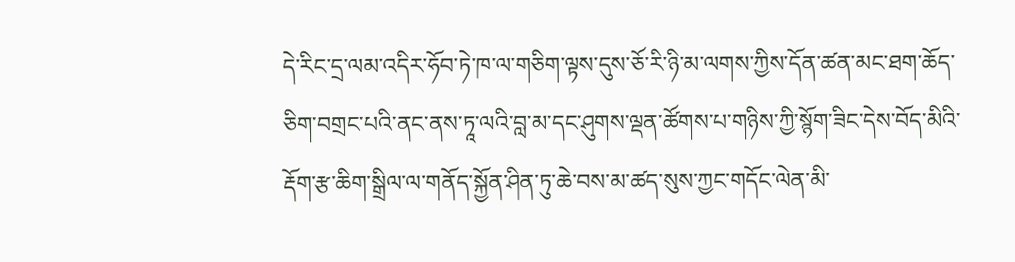དེ་རིང་དྲ་ལམ་འདིར་ཧོབ་ཏེ་ཁ་ལ་གཅིག་ལྟས་དུས་ཅོ་རི་ཉི་མ་ལགས་ཀྱིས་དོན་ཚན་མང་ཐག་ཆོད་ཅིག་བགྲང་པའི་ནང་ནས་ཏཱ་ལའི་བླ་མ་དང་ཤུགས་ལྡན་ཚོགས་པ་གཉིས་ཀྱི་སྙོག་ཟིང་དེས་བོད་མིའི་རྡོག་རྩ་ཆིག་སྒྲིལ་ལ་གནོད་སྐྱོན་ཤིན་ཏུ་ཆེ་བས་མ་ཚད་སུས་ཀྱང་གདོང་ལེན་མི་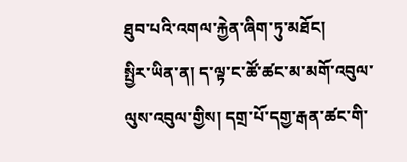ཐུབ་པའི་འགལ་རྐྱེན་ཞིག་ཏུ་མཐོང།
སྤྱིར་ཡིན་ན། ད་ལྟ་ང་ཚོ་ཚང་མ་མགོ་འབུལ་ལུས་འབུལ་གྱིས། དགྲ་པོ་དགྱ་རྒན་ཚང་གི་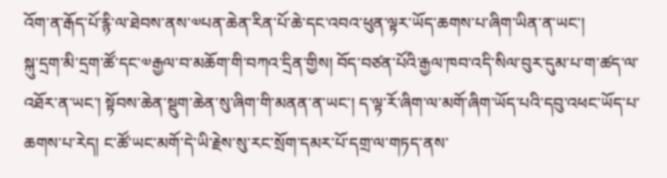འོག་ན་རྒོད་པོ་རྙི་ལ་ཐེབས་ནས་༧པན་ཆེན་རིན་པོ་ཆེ་དང་འབའ་ཕུན་ལྟར་ཡོད་ཆགས་པ་ཞིག་ཡིན་ན་ཡང་།
སྐུ་དྲག་མི་དྲག་ཚོ་དང་༧རྒྱལ་བ་མཆོག་གི་བཀའ་དྲིན་གྱིས། བོད་བཙན་པོའི་རྒྱལ་ཁབ་འདི་སིལ་བུར་དུམ་པ་ག་ཚད་ལ་འཐོར་ན་ཡང་། སྟོབས་ཆེན་སྡུག་ཆེན་སུ་ཞིག་གི་མནན་ན་ཡང་། ད་ལྟ་རོ་ཞིག་ལ་མགོ་ཞིག་ཡོད་པའི་དབུ་འཕང་ཡོད་པ་ཆགས་པ་རེད། ང་ཚོ་ཡང་མགོ་དེ་ཡི་རྗེས་སུ་རང་སྲོག་དམར་པོ་དགྲ་ལ་གཏད་ནས་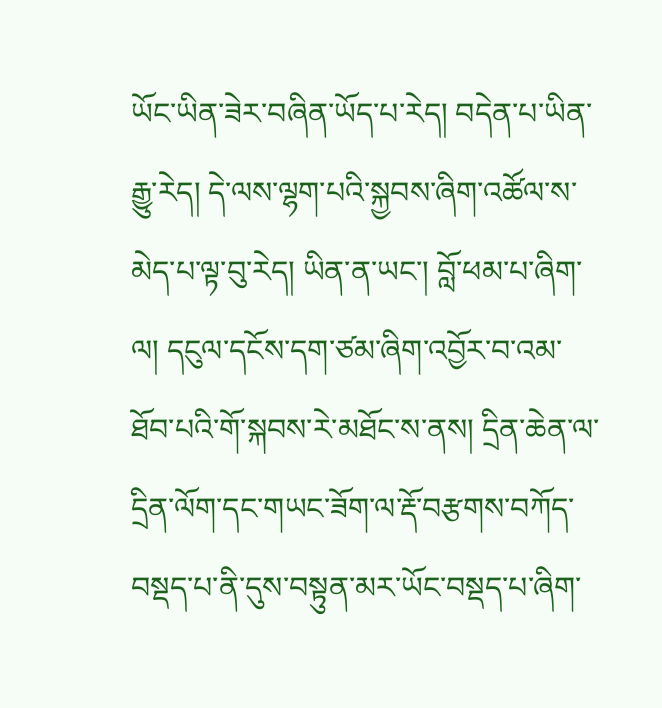ཡོང་ཡིན་ཟེར་བཞིན་ཡོད་པ་རེད། བདེན་པ་ཡིན་རྒྱུ་རེད། དེ་ལས་ལྷག་པའི་སྐྱབས་ཞིག་འཚོལ་ས་མེད་པ་ལྟ་བུ་རེད། ཡིན་ན་ཡང་། བློ་ཕམ་པ་ཞིག་ལ། དངུལ་དངོས་དག་ཙམ་ཞིག་འབྱོར་བ་འམ་ཐོབ་པའི་གོ་སྐབས་རེ་མཐོང་ས་ནས། དྲིན་ཆེན་ལ་དྲིན་ལོག་དང་གཡང་ཟོག་ལ་རྡོ་བརྩགས་བཀོད་བསྡད་པ་ནི་དུས་བསྟུན་མར་ཡོང་བསྡད་པ་ཞིག་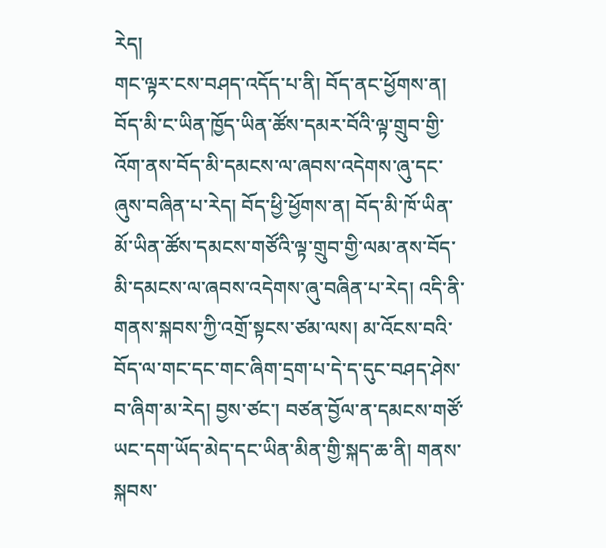རེད།
གང་ལྟར་ངས་བཤད་འདོད་པ་ནི། བོད་ནང་ཕྱོགས་ན། བོད་མི་ང་ཡིན་ཁྱོད་ཡིན་ཚོས་དམར་བོའི་ལྟ་གྲུབ་གྱི་འོག་ནས་བོད་མི་དམངས་ལ་ཞབས་འདེགས་ཞུ་དང་ཞུས་བཞིན་པ་རེད། བོད་ཕྱི་ཕྱོགས་ན། བོད་མི་ཁོ་ཡིན་མོ་ཡིན་ཚོས་དམངས་གཙོའི་ལྟ་གྲུབ་གྱི་ལམ་ནས་བོད་མི་དམངས་ལ་ཞབས་འདེགས་ཞུ་བཞིན་པ་རེད། འདི་ནི་གནས་སྐབས་ཀྱི་འགྲོ་སྟངས་ཙམ་ལས། མ་འོངས་བའི་བོད་ལ་གང་དང་གང་ཞིག་དྲག་པ་དེ་ད་དུང་བཤད་ཤེས་བ་ཞིག་མ་རེད། བྱས་ཙང་། བཙན་བྱོལ་ན་དམངས་གཙོ་ཡང་དག་ཡོད་མེད་དང་ཡིན་མིན་གྱི་སྐད་ཆ་ནི། གནས་སྐབས་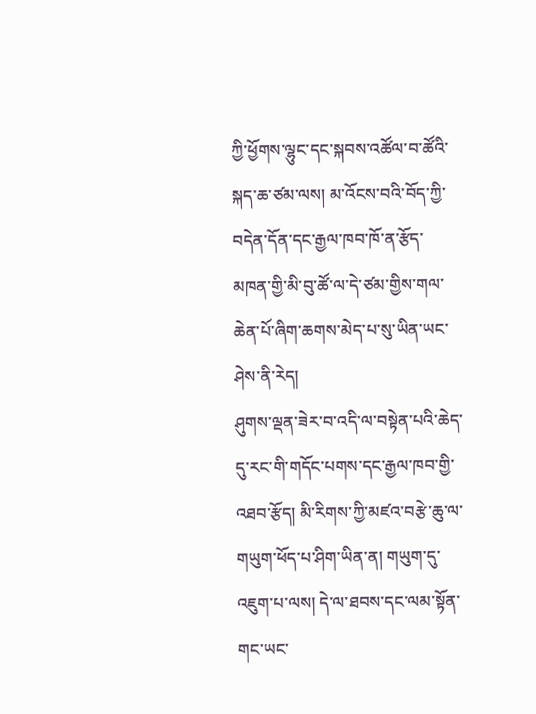ཀྱི་ཕྱོགས་ལྷུང་དང་སྐབས་འཚོལ་བ་ཚོའི་སྐད་ཆ་ཙམ་ལས། མ་འོངས་བའི་བོད་ཀྱི་བདེན་དོན་དང་རྒྱལ་ཁབ་ཁོ་ན་རྩོད་མཁན་གྱི་མི་བུ་ཚོ་ལ་དེ་ཙམ་གྱིས་གལ་ཆེན་པོ་ཞིག་ཆགས་མེད་པ་སུ་ཡིན་ཡང་ཤེས་ནི་རེད།
ཤུགས་ལྡན་ཟེར་བ་འདི་ལ་བསྟེན་པའི་ཆེད་དུ་རང་གི་གདོང་པགས་དང་རྒྱལ་ཁབ་གྱི་འཐབ་རྩོད། མི་རིགས་ཀྱི་མཛའ་བརྩེ་ཆུ་ལ་གཡུག་ཕོད་པ་ཤིག་ཡིན་ན། གཡུག་དུ་འཇུག་པ་ལས། དེ་ལ་ཐབས་དང་ལམ་སྟོན་གང་ཡང་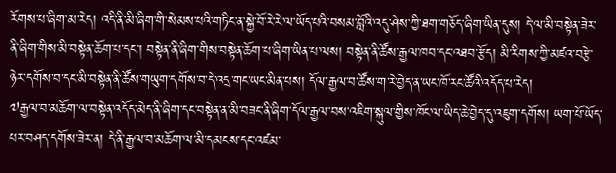རོགས་པ་ཞིག་མ་རེད། འདི་ནི་མི་ཞིག་གི་སེམས་པའི་གཏིང་ན་སྐྱེ་བོ་རེ་རེ་ལ་ཡོད་པའི་བསམ་བློའི་འདུ་ཤེས་ཀྱི་ཐག་གཅོད་ཞིག་ཡིན་དུས། དེ་ལ་མི་བསྟེན་ཟེར་ནི་ཞིག་གིས་མི་བསྟེན་ཆོག་པ་དང་། བསྟེན་ནི་ཞིག་གིས་བསྟེན་ཆོག་པ་ཞིག་ཡིན་པ་ལས། བསྟེན་ནི་ཚོས་རྒྱལ་ཁབ་དང་འཐབ་རྩོད། མི་རིགས་ཀྱི་མཛའ་བརྩེ་ཉེར་དགོས་བ་དང་མི་བསྟེན་ནི་ཚོས་གཡུག་དགོས་བ་དེ་འདྲ་གང་ཡང་མིན་པས། དོལ་རྒྱལ་བ་ཚོས་ག་རེ་བྱེད་ན་ཡང་ཁོ་རང་ཚོའི་འདོད་པ་རེད།
༧རྒྱལ་བ་མཆོག་ལ་བསྟེན་འདོད་མེད་ནི་ཞིག་དང་བསྟེན་ན་མི་བཟང་ནི་ཞིག་དོལ་རྒྱལ་བས་འཇིག་སྐུལ་གྱིས་ཁོང་ལ་ཡིད་ཆེ་བྱེད་དུ་འཇུག་དགོས། ཡག་པོ་ཡོད་པར་བཤད་དགོས་ཟེར་ན། དེ་ནི་རྒྱལ་བ་མཆོག་ལ་མི་དམངས་དང་འཛམ་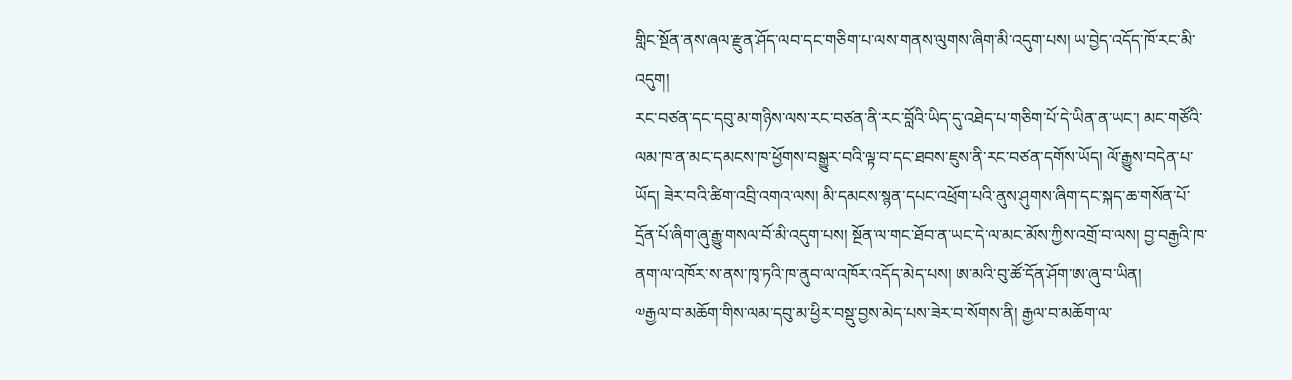གླིང་སྔོན་ནས་ཞལ་རྫུན་ཤོད་ལབ་དང་གཅིག་པ་ལས་གནས་ལུགས་ཞིག་མི་འདུག་པས། ཡ་བྱེད་འདོད་ཁོ་རང་མི་འདུག།
རང་བཙན་དང་དབུ་མ་གཉིས་ལས་རང་བཙན་ནི་རང་བློའི་ཡིད་དུ་འཐེད་པ་གཅིག་པོ་དེ་ཡིན་ན་ཡང་། མང་གཙོའི་ལམ་ཁ་ན་མང་དམངས་ཁ་ཕྱོགས་བསྒྱུར་བའི་ལྟ་བ་དང་ཐབས་ཇུས་ནི་རང་བཙན་དགོས་ཡོད། ལོ་རྒྱུས་བདེན་པ་ཡོད། ཟེར་བའི་ཚིག་འབྲི་འགའ་ལས། མི་དམངས་སྙན་དཔང་འཕྲོག་པའི་ནུས་ཤུགས་ཞིག་དང་སྐད་ཆ་གསོན་པོ་དྲོན་པོ་ཞིག་ཞུ་རྒྱུ་གསལ་བོ་མི་འདུག་པས། སྔོན་ལ་གང་ཐོབ་ན་ཡང་དེ་ལ་མང་མོས་ཀྱིས་འགྲོ་བ་ལས། བྱ་བརྒྱའི་ཁ་ནག་ལ་འཁོར་ས་ནས་ཁྭ་ཏའི་ཁ་ནུབ་ལ་འཁོར་འདོད་མེད་པས། ཨ་མའི་བུ་ཚོ་དོན་ཤོག་ཨ་ཞུ་བ་ཡིན།
༧རྒྱལ་བ་མཆོག་གིས་ལམ་དབུ་མ་ཕྱིར་བསྡུ་བྱས་མེད་པས་ཟེར་བ་སོགས་ནི། རྒྱལ་བ་མཆོག་ལ་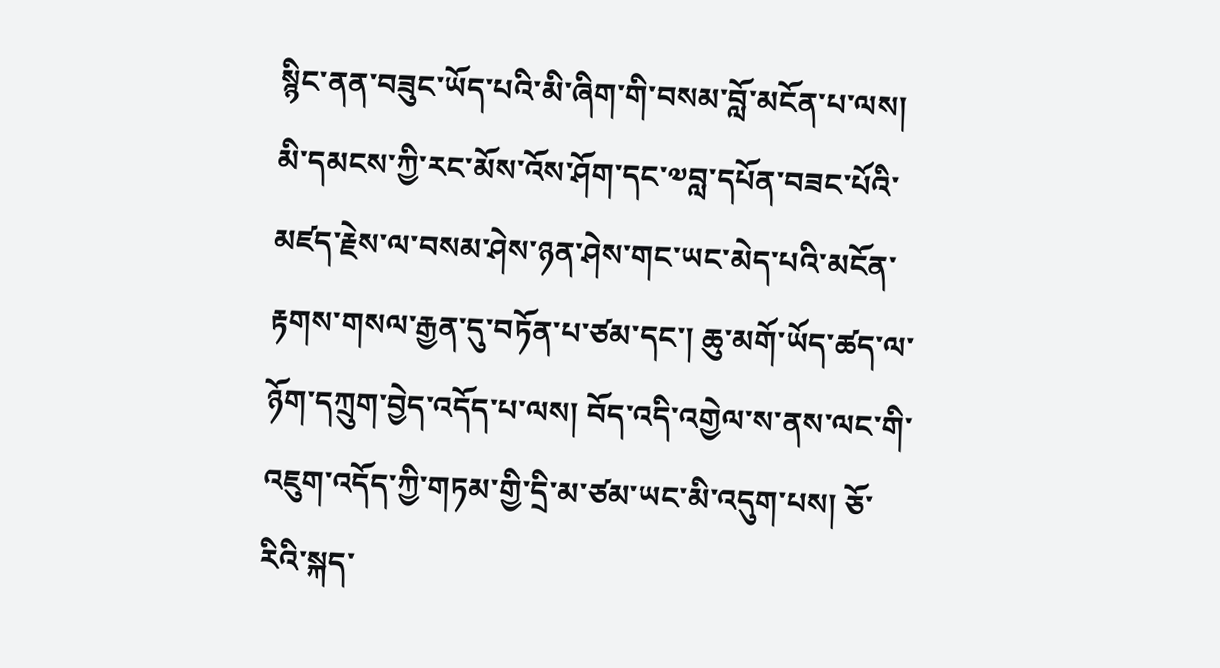སྙིང་ནན་བཟུང་ཡོད་པའི་མི་ཞིག་གི་བསམ་བློ་མངོན་པ་ལས། མི་དམངས་ཀྱི་རང་མོས་འོས་ཤོག་དང་༧བླ་དཔོན་བཟང་པོའི་མཛད་རྗེས་ལ་བསམ་ཤེས་ཉན་ཤེས་གང་ཡང་མེད་པའི་མངོན་རྟགས་གསལ་རྒྱན་དུ་བཏོན་པ་ཙམ་དང་། ཆུ་མགོ་ཡོད་ཚད་ལ་ཉོག་དཀྲུག་བྱེད་འདོད་པ་ལས། བོད་འདི་འགྱེལ་ས་ནས་ལང་གི་འཇུག་འདོད་ཀྱི་གཏམ་གྱི་དྲི་མ་ཙམ་ཡང་མི་འདུག་པས། ཅོ་རིའི་སྐད་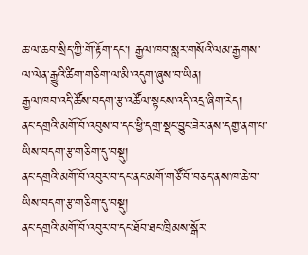ཆ་ལ་ཆབ་སྲིད་ཀྱི་གོ་རྟོག་དང་། རྒྱལ་ཁབ་སླར་གསོའི་ལམ་རྒྱགས་ལ་ལེན་རྒྱུའི་ཚིག་གཅིག་ལ་མི་འདུག་ཞུས་བ་ཡིན།
རྒྱལ་ཁབ་འདི་ཚོས་བདག་རྩ་འཚོལ་སྟངས་འདི་འདྲ་ཞིག་རེད།
ནང་དགྲའི་མགོ་བོ་འབུས་བ་དང་ཕྱི་དགྲ་སྡང་བྱུང་ཟེར་ནས་དགྱ་ནག་པ་ཡིས་བདག་རྩ་གཅིག་དུ་བསྡུ།
ནང་དགྲའི་མགོ་བོ་འབུར་བ་དང་ནང་མགོ་གཙོ་བོ་བཅད་ནས་ཁ་ཆེ་བ་ཡིས་བདག་རྩ་གཅིག་དུ་བསྡུ།
ནང་དགྲའི་མགོ་བོ་འབུར་བ་དང་ཐོབ་ཐང་ཁྲིམས་སྒོར་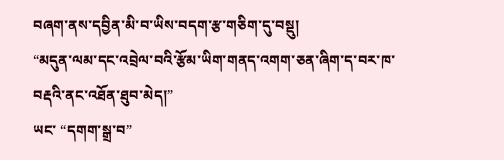བཞག་ནས་དབྱིན་མི་བ་ཡིས་བདག་རྩ་གཅིག་དུ་བསྡུ།
“མདུན་ལམ་དང་འབྲེལ་བའི་རྩོམ་ཡིག་གནད་འགག་ཅན་ཞིག་ད་བར་ཁ་བརྡའི་ནང་འཐོན་ཐུབ་མེད།”
ཡང་ “དགག་སྒྲ་བ”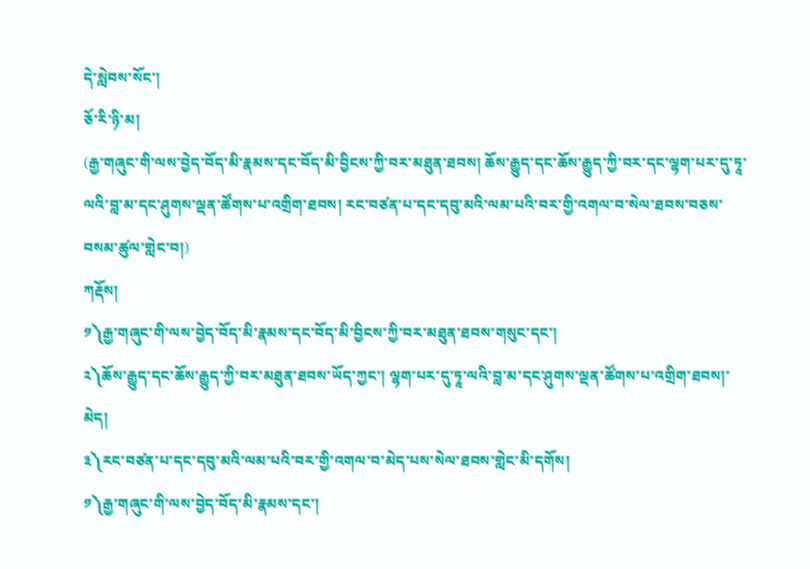དེ་སླེབས་སོང་།
ཅོ་རི་ཉི་མ།
(རྒྱ་གཞུང་གི་ལས་བྱེད་བོད་མི་རྣམས་དང་བོད་མི་བྱིངས་ཀྱི་བར་མཐུན་ཐབས། ཆོས་རྒྱུད་དང་ཆོས་རྒྱུད་ཀྱི་བར་དང་ལྷག་པར་དུ་ཏཱ་ལའི་བླ་མ་དང་ཤུགས་ལྡན་ཚོགས་པ་འགྲིག་ཐབས། རང་བཙན་པ་དང་དབུ་མའི་ལམ་པའི་བར་གྱི་འགལ་བ་སེལ་ཐབས་བཅས་བསམ་ཚུལ་གླེང་བ།)
ཀརྡོས།
༡༽རྒྱ་གཞུང་གི་ལས་བྱེད་བོད་མི་རྣམས་དང་བོད་མི་བྱིངས་ཀྱི་བར་མཐུན་ཐབས་གསུང་དང་།
༢༽ཆོས་རྒྱུད་དང་ཆོས་རྒྱུད་ཀྱི་བར་མཐུན་ཐབས་ཡོད་ཀྱང་། ལྷག་པར་དུ་ཏཱ་ལའི་བླ་མ་དང་ཤུགས་ལྡན་ཚོགས་པ་འགྲིག་ཐབས།་མེད།
༣༽རང་བཙན་པ་དང་དབུ་མའི་ལམ་པའི་བར་གྱི་འགལ་བ་མེད་པས་སེལ་ཐབས་གླེང་མི་དགོས།
༡༽རྒྱ་གཞུང་གི་ལས་བྱེད་བོད་མི་རྣམས་དང་།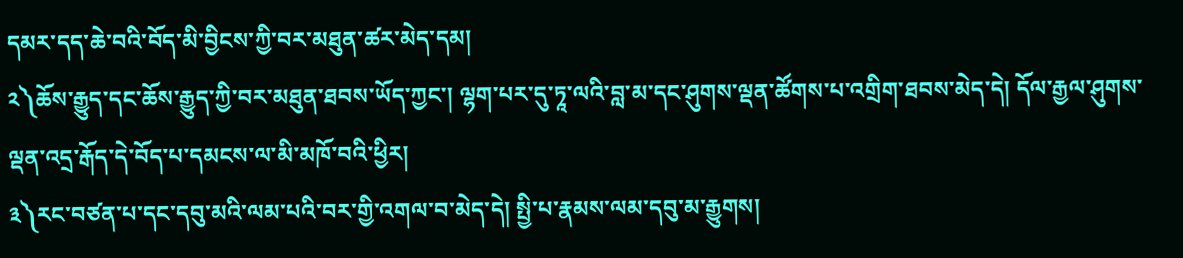དམར་དད་ཆེ་བའི་བོད་མི་བྱིངས་ཀྱི་བར་མཐུན་ཚར་མེད་དམ།
༢༽ཆོས་རྒྱུད་དང་ཆོས་རྒྱུད་ཀྱི་བར་མཐུན་ཐབས་ཡོད་ཀྱང་། ལྷག་པར་དུ་ཏཱ་ལའི་བླ་མ་དང་ཤུགས་ལྡན་ཚོགས་པ་འགྲིག་ཐབས་མེད་དེ། དོལ་རྒྱལ་ཤུགས་ལྡན་འདྲ་རྒོད་དེ་བོད་པ་དམངས་ལ་མི་མཁོ་བའི་ཕྱིར།
༣༽རང་བཙན་པ་དང་དབུ་མའི་ལམ་པའི་བར་གྱི་འགལ་བ་མེད་དེ། སྤྱི་པ་རྣམས་ལམ་དབུ་མ་རྒྱུགས།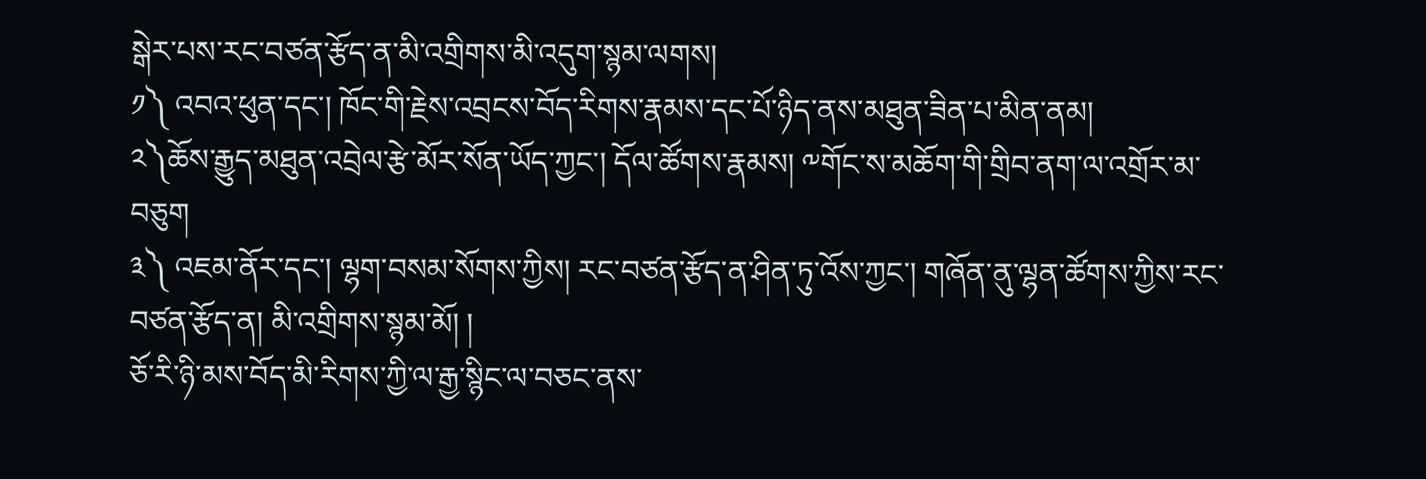སྒེར་པས་རང་བཙན་རྩོད་ན་མི་འགྲིགས་མི་འདུག་སྙམ་ལགས།
༡༽ འབའ་ཕུན་དང་། ཁོང་གི་རྗེས་འབྲངས་བོད་རིགས་རྣམས་དང་པོ་ཉིད་ནས་མཐུན་ཟིན་པ་མིན་ནམ།
༢༽ཆོས་རྒྱུད་མཐུན་འབྲེལ་རྩེ་མོར་སོན་ཡོད་ཀྱང་། དོལ་ཚོགས་རྣམས། ༸གོང་ས་མཆོག་གི་གྲིབ་ནག་ལ་འགྲོར་མ་བཅུག
༣༽ འཇམ་ནོར་དང་། ལྷག་བསམ་སོགས་ཀྱིས། རང་བཙན་རྩོད་ན་ཤིན་ཏུ་འོས་ཀྱང་། གཞོན་ནུ་ལྷན་ཚོགས་ཀྱིས་རང་བཙན་རྩོད་ན། མི་འགྲིགས་སྙམ་མོ། །
ཅོ་རི་ཉི་མས་བོད་མི་རིགས་ཀྱི་ལ་རྒྱ་སྙིང་ལ་བཅང་ནས་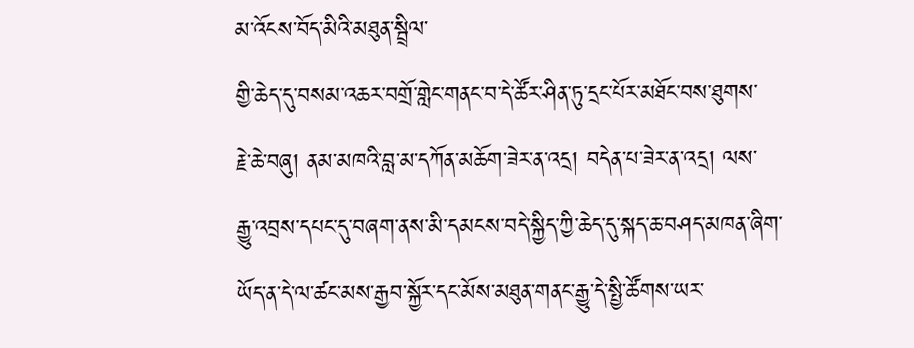མ་འོངས་བོད་མིའི་མཐུན་སྦྲིལ་
གྱི་ཆེད་དུ་བསམ་འཆར་བགྲོ་གླེང་གནང་བ་དེ་ཚོར་ཤིན་ཏུ་དྲང་པོར་མཐོང་བས་ཐུགས་
རྗེ་ཆེ་བཞུ། ནམ་མཁའི་བླ་མ་དཀོན་མཆོག་ཟེར་ན་འདྲ། བདེན་པ་ཟེར་ན་འདྲ། ལས་
རྒྱུ་འབྲས་དཔང་དུ་བཞག་ནས་མི་དམངས་བདེ་སྐྱིད་ཀྱི་ཆེད་དུ་སྐད་ཆ་བཤད་མཁན་ཞིག་
ཡོད་ན་དེ་ལ་ཚང་མས་རྒྱབ་སྐྱོར་དང་མོས་མཐུན་གནང་རྒྱུ་དེ་སྤྱི་ཚོགས་ཡར་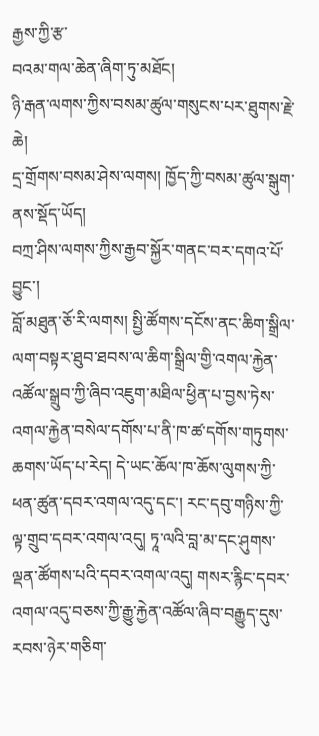རྒྱས་ཀྱི་རྩ་
བའམ་གལ་ཆེན་ཞིག་ཏུ་མཐོང།
ཉི་རྒན་ལགས་ཀྱིས་བསམ་ཚུལ་གསུངས་པར་ཐུགས་རྗེ་ཆེ།
དྲ་གྲོགས་བསམ་ཤེས་ལགས། ཁྱོད་ཀྱི་བསམ་ཚུལ་སྒུག་ནས་སྡོད་ཡོད།
བཀྲ་ཤིས་ལགས་ཀྱིས་རྒྱབ་སྐྱོར་གནང་བར་དགའ་པོ་བྱུང་།
བློ་མཐུན་ཅོ་རི་ལགས། སྤྱི་ཚོགས་དངོས་ནང་ཆིག་སྒྲིལ་ལག་བསྟར་ཐུབ་ཐབས་ལ་ཆིག་སྒྲིལ་གྱི་འགལ་རྐྱེན་འཚོལ་སྒྲུབ་ཀྱི་ཞིབ་འཇུག་མཐིལ་ཕྱིན་པ་བྱས་ཏེས་འགལ་རྐྱེན་བསེལ་དགོས་པ་ནི་ཁ་ཚ་དགོས་གཏུགས་ཆགས་ཡོད་པ་རེད། དེ་ཡང་ཆོལ་ཁ་ཆོས་ལུགས་ཀྱི་ཕན་ཚུན་དབར་འགལ་འདུ་དང་། རང་དབུ་གཉིས་ཀྱི་ལྟ་གྲུབ་དབར་འགལ་འདུ། ཏཱ་ལའི་བླ་མ་དང་ཤུགས་ལྡན་ཚོགས་པའི་དབར་འགལ་འདུ། གསར་རྙིང་དབར་འགལ་འདུ་བཅས་ཀྱི་རྒྱུ་རྐྱེན་འཚོལ་ཞིབ་བརྒྱུད་དུས་རབས་ཉེར་གཅིག་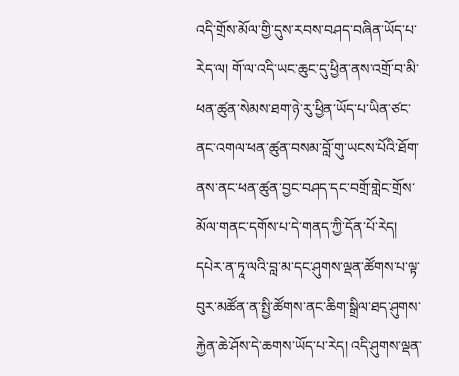འདི་གྲོས་མོལ་གྱི་དུས་རབས་བཤད་བཞིན་ཡོད་པ་རེད་ལ། གོ་ལ་འདི་ཡང་ཆུང་དུ་ཕྱིན་ནས་འགྲོ་བ་མི་ཕན་ཚུན་སེམས་ཐག་ཉེ་རུ་ཕྱིན་ཡོད་པ་ཡིན་ཙང་ནང་འགལ་ཕན་ཚུན་བསམ་བློ་གུ་ཡངས་པོའི་ཐོག་ནས་ནང་ཕན་ཚུན་བྱང་བཤད་དང་བགྲོ་གླེང་གྲོས་མོལ་གནང་དགོས་པ་དེ་གནད་ཀྱི་དོན་པོ་རེད། དཔེར་ན་ཏཱ་ལའི་བླ་མ་དང་ཤུགས་ལྡན་ཚོགས་པ་ལྟ་བུར་མཚོན་ན་སྤྱི་ཚོགས་ནང་ཆིག་སྒྲིལ་ཐད་ཤུགས་རྐྱེན་ཆེ་ཤོས་དེ་ཆགས་ཡོད་པ་རེད། འདི་ཤུགས་ལྡན་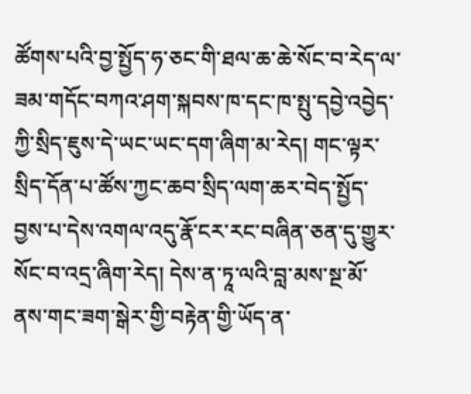ཚོགས་པའི་བྱ་སྤྱོད་ཧ་ཅང་གི་ཐལ་ཆ་ཆེ་སོང་བ་རེད་ལ་ཟམ་གདོང་བཀའ་ཤག་སྐབས་ཁ་དང་ཁ་སྤུ་དབྱེ་འབྱེད་ཀྱི་སྲིད་ཇུས་དེ་ཡང་ཡང་དག་ཞིག་མ་རེད། གང་ལྟར་སྲིད་དོན་པ་ཚོས་ཀྱང་ཆབ་སྲིད་ལག་ཆར་བེད་སྤྱོད་བྱས་པ་དེས་འགལ་འདུ་རྣོ་ངར་རང་བཞིན་ཅན་དུ་གྱུར་སོང་བ་འདྲ་ཞིག་རེད། དེས་ན་ཏཱ་ལའི་བླ་མས་སྔ་མོ་ནས་གང་ཟག་སྒེར་གྱི་བརྟེན་གྱི་ཡོད་ན་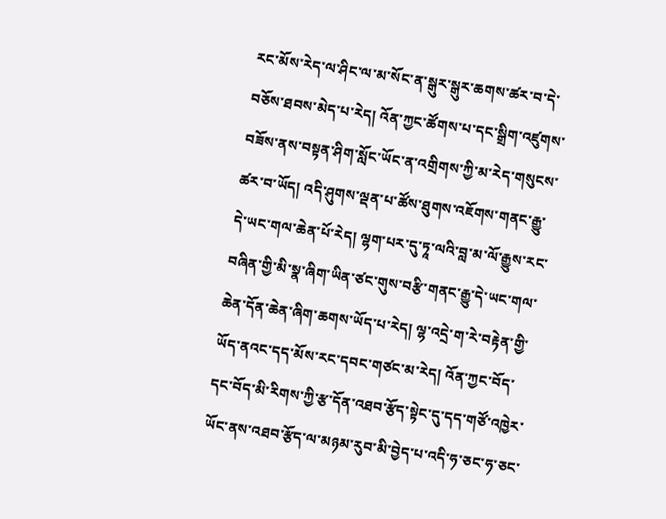རང་མོས་རེད་ལ་ཤིང་ལ་མ་སོང་ན་སྒུར་སྒུར་ཆགས་ཚར་བ་དེ་བཅོས་ཐབས་མེད་པ་རེད། འོན་ཀྱང་ཚོགས་པ་དང་སྒྲིག་འཛུགས་བཟོས་ནས་བསྟན་ཤིག་སློང་ཡོང་ན་འགྲིགས་ཀྱི་མ་རེད་གསུངས་ཚར་བ་ཡོད། འདི་ཤུགས་ལྡན་པ་ཚོས་ཐུགས་འཇོགས་གནང་རྒྱུ་དེ་ཡང་གལ་ཆེན་པོ་རེད། ལྷག་པར་དུ་ཏཱ་ལའི་བླ་མ་ལོ་རྒྱུས་རང་བཞིན་གྱི་མི་སྣ་ཞིག་ཡིན་ཙང་གུས་བརྩི་གནང་རྒྱུ་དེ་ཡང་གལ་ཆེན་དོན་ཆེན་ཞིག་ཆགས་ཡོད་པ་རེད། ལྷ་འདྲེ་ག་རེ་བརྟེན་གྱི་ཡོད་ནའང་དད་མོས་རང་དབང་གཙང་མ་རེད། འོན་ཀྱང་བོད་དང་བོད་མི་རིགས་ཀྱི་རྩ་དོན་འཐབ་རྩོད་སྟེང་དུ་དད་གཙོ་འཁྱེར་ཡོང་ནས་འཐབ་རྩོད་ལ་མཉམ་རུབ་མི་བྱེད་པ་འདི་ཧ་ཅང་ཧ་ཅང་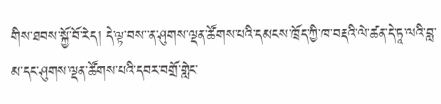གིས་ཐབས་སྐྱོ་བོ་རེད། དེ་ལྟ་བས་་ན་ཤུགས་ལྡན་ཚོགས་པའི་དམངས་ཁྲོད་ཀྱི་ཁ་བརྡའི་ལེ་ཚན་དེ་ཏཱ་ལའི་བླ་མ་དང་ཤུགས་ལྡན་ཚོགས་པའི་དབར་བགྲོ་གླེང་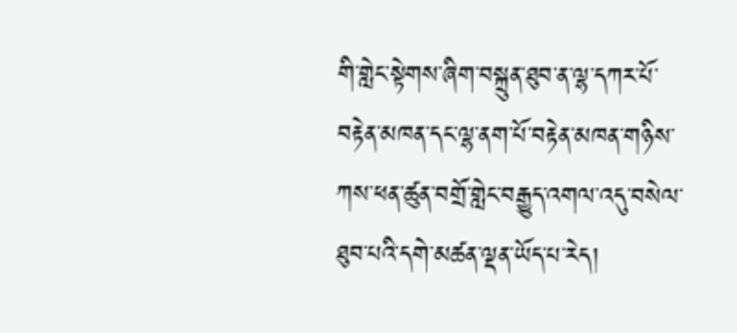གི་གླེང་སྟེགས་ཞིག་བསྐྲུན་ཐུབ་ན་ལྷ་དཀར་པོ་བརྟེན་མཁན་དང་ལྷ་ནག་པོ་བརྟེན་མཁན་གཉིས་ཀས་ཕན་ཚུན་བགྲོ་གླེང་བརྒྱུད་འགལ་འདུ་བསེལ་ཐུབ་པའི་དགེ་མཚན་ལྡན་ཡོད་པ་རེད།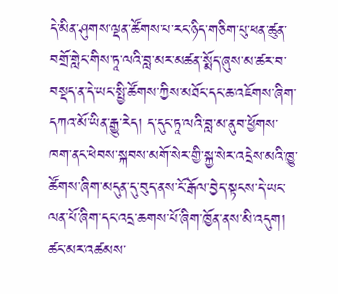དེ་མིན་ཤུགས་ལྡན་ཚོགས་པ་རང་ཉིད་གཅིག་པུ་ཕན་ཚུན་བགྲོ་གླེང་གིས་ཏཱ་ལའི་བླ་མར་མཚན་སྨོད་ཞུས་མ་ཚར་བ་བསྡད་ན་དེ་ཡང་སྤྱི་ཚོགས་ཀྱིས་མཐོང་དང་ཆ་འཇོགས་ཞིག་དཀའ་མོ་ཡིན་རྒྱུ་རེད། ད་དུང་ཏཱ་ལའི་བླ་མ་ནུབ་ཕྱོགས་ཁག་ནང་ཕེབས་སྐབས་མགོ་སེར་གྱི་སྐྱ་སེར་འདྲེས་མའི་ཁྱུ་ཚོགས་ཞིག་མདུན་དུ་བུད་ནས་ངོ་རྒོལ་བྱེད་སྟངས་དེ་ཡང་ལན་པོ་ཞིག་དང་འདྲ་ཆགས་པོ་ཞིག་ཁྱོན་ནས་མི་འདུག།
ཚང་མར་འཚམས་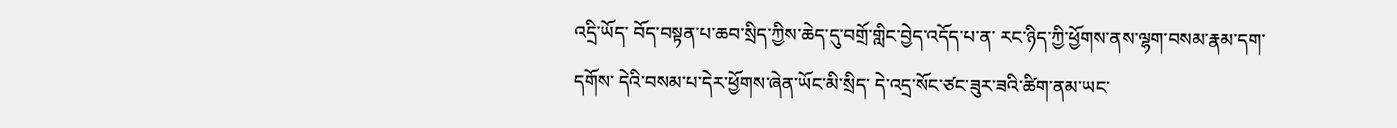འདྲི་ཡོད་ བོད་བསྟན་པ་ཆབ་སྲིད་ཀྱིས་ཆེད་དུ་བགྲོ་གླིང་བྱེད་འདོད་པ་ན་ རང་ཉིད་ཀྱི་ཕྱོགས་ནས་ལྷག་བསམ་རྣམ་དག་དགོས་ དེའི་བསམ་པ་དེར་ཕྱོགས་ཞེན་ཡོང་མི་སྲིད་ དེ་འདྲ་སོང་ཙང་ཟུར་ཟའི་ཚིག་ནམ་ཡང་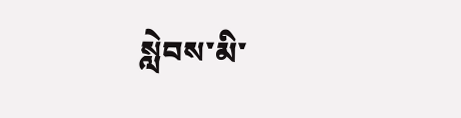སླེབས་མི་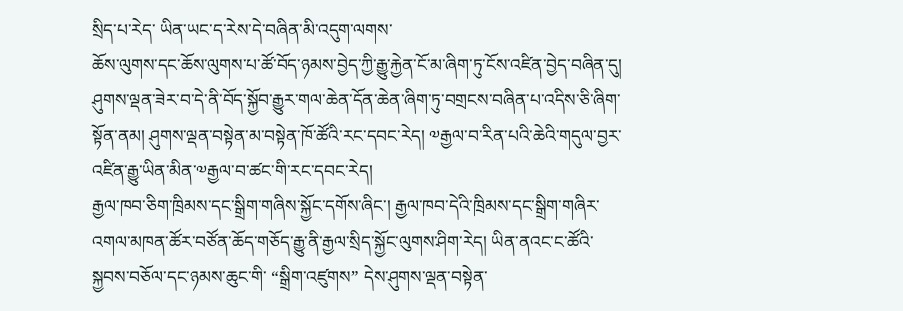སྲིད་པ་རེད་ ཡིན་ཡང་ད་རེས་དེ་བཞིན་མི་འདུག་ལགས་
ཆོས་ལུགས་དང་ཆོས་ལུགས་པ་ཚོ་བོད་ཉམས་བྱེད་ཀྱི་རྒྱུ་རྐྱེན་ངོ་མ་ཞིག་ཏུ་ངོས་འཛིན་བྱེད་བཞིན་དུ། ཤུགས་ལྡན་ཟེར་བ་དེ་ནི་བོད་སྐྱོབ་རྒྱུར་གལ་ཆེན་དོན་ཆེན་ཞིག་ཏུ་བགྲངས་བཞིན་པ་འདིས་ཅི་ཞིག་སྟོན་ནམ། ཤུགས་ལྡན་བསྟེན་མ་བསྟེན་ཁོ་ཚོའི་རང་དབང་རེད། ༧རྒྱལ་བ་རིན་པའི་ཆེའི་གདུལ་བྱར་འཛིན་རྒྱུ་ཡིན་མིན་༧རྒྱལ་བ་ཚང་གི་རང་དབང་རེད།
རྒྱལ་ཁབ་ཅིག་ཁྲིམས་དང་སྒྲིག་གཞིས་སྐྱོང་དགོས་ཞིང་། རྒྱལ་ཁབ་དེའི་ཁྲིམས་དང་སྒྲིག་གཞིར་འགལ་མཁན་ཚོར་བཙོན་ཆོད་གཅོད་རྒྱུ་ནི་རྒྱལ་སྲིད་སྐྱོང་ལུགས་ཤིག་རེད། ཡིན་ནའང་ང་ཚོའི་སྐྱབས་བཅོལ་དང་ཉམས་ཆུང་གི་ “སྒྲིག་འཛུགས” དེས་ཤུགས་ལྡན་བསྟེན་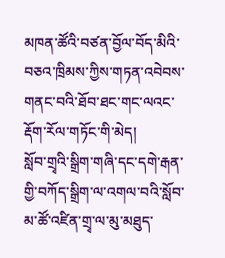མཁན་ཚོའི་བཙན་བྱོལ་བོད་མིའི་བཅའ་ཁྲིམས་ཀྱིས་གཏན་འབེབས་གནང་བའི་ཐོབ་ཐང་གང་ལའང་རྡོག་རོལ་གཏོང་གི་མེད།
སློབ་གྲྭའི་སྒྲིག་གཞི་དང་དགེ་རྒན་གྱི་བཀོད་སྒྲིག་ལ་འགལ་བའི་སློབ་མ་ཚོ་འཛིན་གྲྭ་ལ་མུ་མཐུད་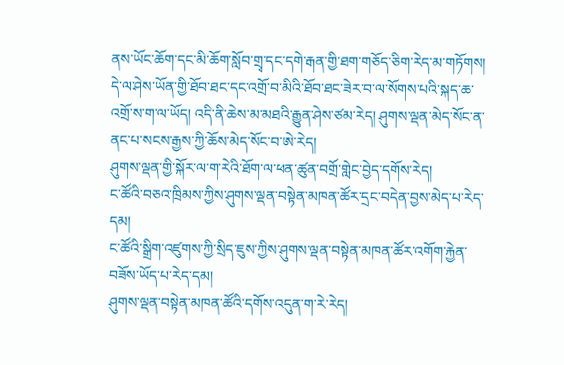ནས་ཡོང་ཆོག་དང་མི་ཆོག་སློབ་གྲྭ་དང་དགེ་རྒན་གྱི་ཐག་གཅོད་ཅིག་རེད་མ་གཏོགས། དེ་ལ་ཤེས་ཡོན་གྱི་ཐོབ་ཐང་དང་འགྲོ་བ་མིའི་ཐོབ་ཐང་ཟེར་བ་ལ་སོགས་པའི་སྐད་ཆ་འགྲོ་ས་ག་ལ་ཡོད། འདི་ནི་ཆེས་མ་མཐའི་རྒྱུན་ཤེས་ཙམ་རེད། ཤུགས་ལྡན་མེད་སོང་ན་ནང་པ་སངས་རྒྱས་ཀྱི་ཆོས་མེད་སོང་བ་ཨེ་རེད།
ཤུགས་ལྡན་གྱི་སྐོར་ལ་ག་རེའི་ཐོག་ལ་ཕན་ཚུན་བགྲོ་གླེང་བྱེད་དགོས་རེད།
ང་ཚོའི་བཅའ་ཁྲིམས་ཀྱིས་ཤུགས་ལྡན་བསྟེན་མཁན་ཚོར་དྲང་བདེན་བྱས་མེད་པ་རེད་དམ།
ང་ཚོའི་སྒྲིག་འཛུགས་ཀྱི་སྲིད་ཇུས་ཀྱིས་ཤུགས་ལྡན་བསྟེན་མཁན་ཚོར་འགོག་རྐྱེན་བཟོས་ཡོད་པ་རེད་དམ།
ཤུགས་ལྡན་བསྟེན་མཁན་ཚོའི་དགོས་འདུན་ག་རེ་རེད།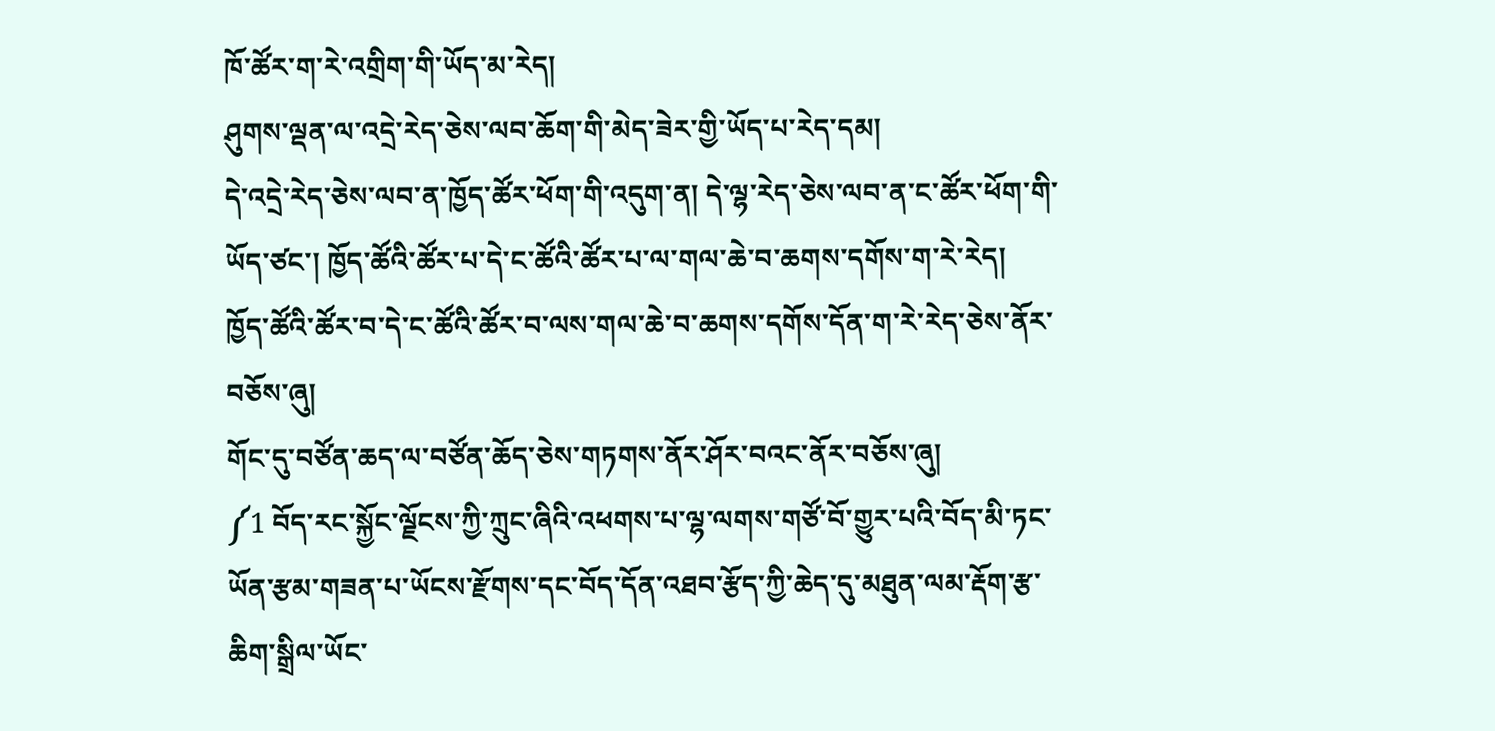ཁོ་ཚོར་ག་རེ་འགྲིག་གི་ཡོད་མ་རེད།
ཤུགས་ལྡན་ལ་འདྲེ་རེད་ཅེས་ལབ་ཆོག་གི་མེད་ཟེར་གྱི་ཡོད་པ་རེད་དམ།
དེ་འདྲེ་རེད་ཅེས་ལབ་ན་ཁྱོད་ཚོར་ཕོག་གི་འདུག་ན། དེ་ལྷ་རེད་ཅེས་ལབ་ན་ང་ཚོར་ཕོག་གི་ཡོད་ཙང་། ཁྱོད་ཚོའི་ཚོར་པ་དེ་ང་ཚོའི་ཚོར་པ་ལ་གལ་ཆེ་བ་ཆགས་དགོས་ག་རེ་རེད།
ཁྱོད་ཚོའི་ཚོར་བ་དེ་ང་ཚོའི་ཚོར་བ་ལས་གལ་ཆེ་བ་ཆགས་དགོས་དོན་ག་རེ་རེད་ཅེས་ནོར་བཅོས་ཞུ།
གོང་དུ་བཙོན་ཆད་ལ་བཙོན་ཆོད་ཅེས་གཏགས་ནོར་ཤོར་བའང་ནོར་བཅོས་ཞུ།
༼1 བོད་རང་སྐྱོང་ལྗོངས་ཀྱི་ཀྲུང་ཞིའི་འཕགས་པ་ལྷ་ལགས་གཙོ་བོ་གྱུར་པའི་བོད་མི་ཏང་ཡོན་རྩམ་གཟན་པ་ཡོངས་རྫོགས་དང་བོད་དོན་འཐབ་རྩོད་ཀྱི་ཆེད་དུ་མཐུན་ལམ་རྡོག་རྩ་ཆིག་སྒྲིལ་ཡོང་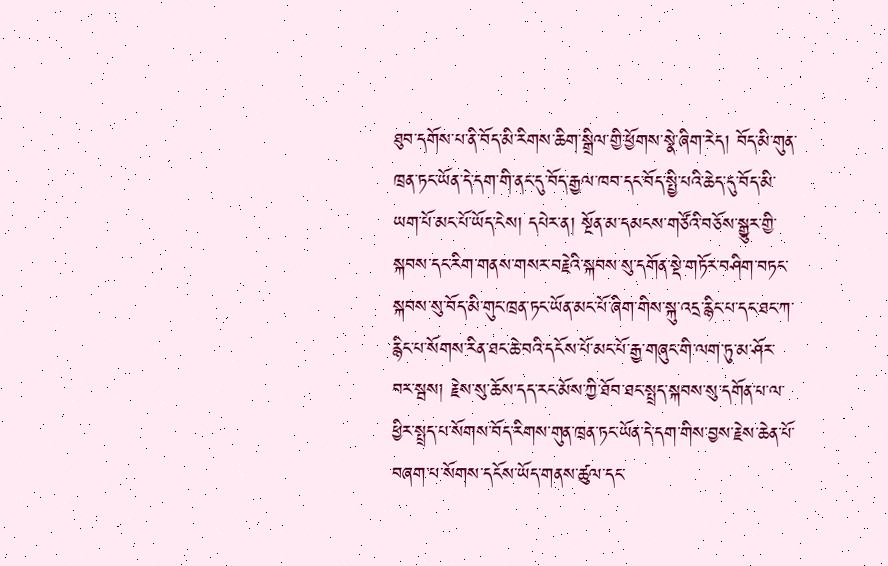ཐུབ་དགོས་པ་ནི་བོད་མི་རིགས་ཆིག་སྒྲིལ་གྱི་ཕྱོགས་སྣེ་ཞིག་རེད། བོད་མི་གུན་ཁྲན་ཏང་ཡོན་དེ་དག་གི་ནང་དུ་བོད་རྒྱལ་ཁབ་དང་བོད་སྤྱི་པའི་ཆེད་དུ་བོད་མི་ཡག་པོ་མང་པོ་ཡོད་ངེས། དཔེར་ན། སྔོན་མ་དམངས་གཙོའི་བཅོས་སྒྱུར་གྱི་སྐབས་དང་རིག་གནས་གསར་བརྗེའི་སྐབས་སུ་དགོན་སྡེ་གཏོར་བཤིག་བཏང་སྐབས་སུ་བོད་མི་གུང་ཁྲན་ཏང་ཡོན་མང་པོ་ཞིག་གིས་སྐུ་འདྲ་རྙིང་པ་དང་ཐང་ཀ་རྙིང་པ་སོགས་རིན་ཐང་ཆེ་བའི་དངོས་པོ་མང་པོ་རྒྱ་གཞུང་གི་ལག་ཏུ་མ་ཤོར་བར་སྦས། རྗེས་སུ་ཆོས་དད་རང་མོས་ཀྱི་ཐོབ་ཐང་སྤྲད་སྐབས་སུ་དགོན་པ་ལ་ཕྱིར་སྤྲད་པ་སོགས་བོད་རིགས་གུན་ཁྲན་ཏང་ཡོན་དེ་དག་གིས་བྱས་རྗེས་ཆེན་པོ་བཞག་པ་སོགས་དངོས་ཡོད་གནས་ཚུལ་དང་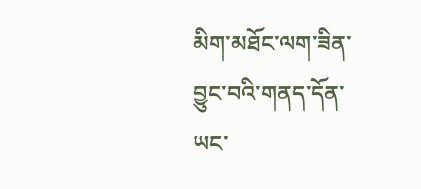མིག་མཐོང་ལག་ཟིན་བྱུང་བའི་གནད་དོན་ཡང་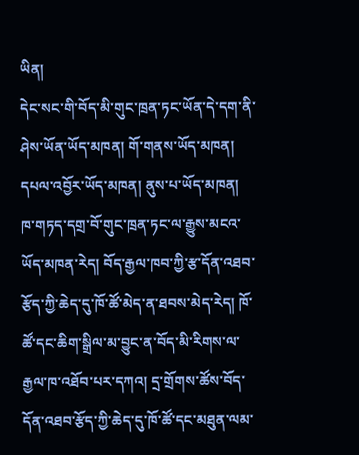ཡིན།
དེང་སང་གི་བོད་མི་གུང་ཁྲན་ཏང་ཡོན་དེ་དག་ནི་ཤེས་ཡོན་ཡོད་མཁན། གོ་གནས་ཡོད་མཁན། དཔལ་འབྱོར་ཡོད་མཁན། ནུས་པ་ཡོད་མཁན། ཁ་གཏད་དགྲ་བོ་གུང་ཁྲན་ཏང་ལ་རྒྱུས་མངའ་ཡོད་མཁན་རེད། བོད་རྒྱལ་ཁབ་ཀྱི་རྩ་དོན་འཐབ་རྩོད་ཀྱི་ཆེད་དུ་ཁོ་ཚོ་མེད་ན་ཐབས་མེད་རེད། ཁོ་ཚོ་དང་ཆིག་སྒྲིལ་མ་བྱུང་ན་བོད་མི་རིགས་ལ་རྒྱལ་ཁ་འཐོབ་པར་དཀའ། དྲ་གྲོགས་ཚོས་བོད་དོན་འཐབ་རྩོད་ཀྱི་ཆེད་དུ་ཁོ་ཚོ་དང་མཐུན་ལམ་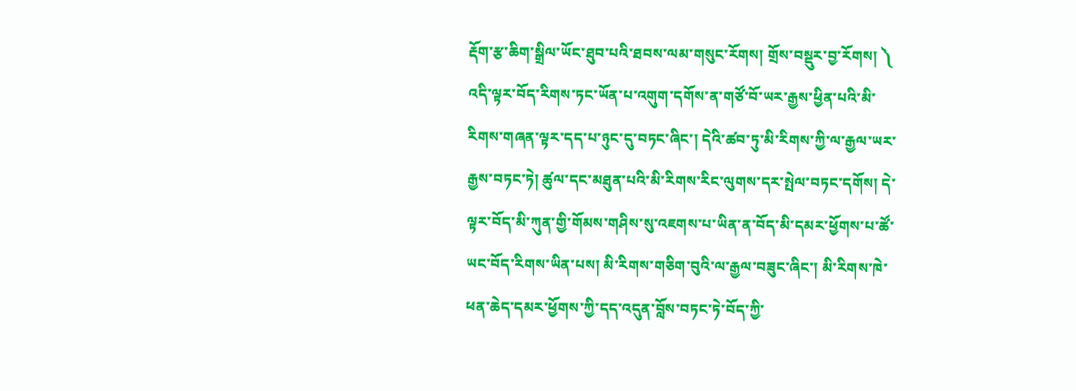རྡོག་རྩ་ཆིག་སྒྲིལ་ཡོང་ཐུབ་པའི་ཐབས་ལམ་གསུང་རོགས། གྲོས་བསྡུར་བྱ་རོགས། ༽
འདི་ལྟར་བོད་རིགས་ཏང་ཡོན་པ་འགུག་དགོས་ན་གཙོ་བོ་ཡར་རྒྱས་ཕྱིན་པའི་མི་རིགས་གཞན་ལྟར་དད་པ་ཉུང་དུ་བཏང་ཞིང་། དེའི་ཚབ་ཏུ་མི་རིགས་ཀྱི་ལ་རྒྱལ་ཡར་རྒྱས་བཏང་ཏེ། ཚུལ་དང་མཐུན་པའི་མི་རིགས་རིང་ལུགས་དར་སྤེལ་བཏང་དགོས། དེ་ལྟར་བོད་མི་ཀུན་གྱི་གོམས་གཤིས་སུ་འཇགས་པ་ཡིན་ན་བོད་མི་དམར་ཕྱོགས་པ་ཚོ་ཡང་བོད་རིགས་ཡིན་པས། མི་རིགས་གཅིག་བུའི་ལ་རྒྱལ་བཟུང་ཞིང་། མི་རིགས་ཁེ་ཕན་ཆེད་དམར་ཕྱོགས་ཀྱི་དད་འདུན་བློས་བཏང་ཏེ་བོད་ཀྱི་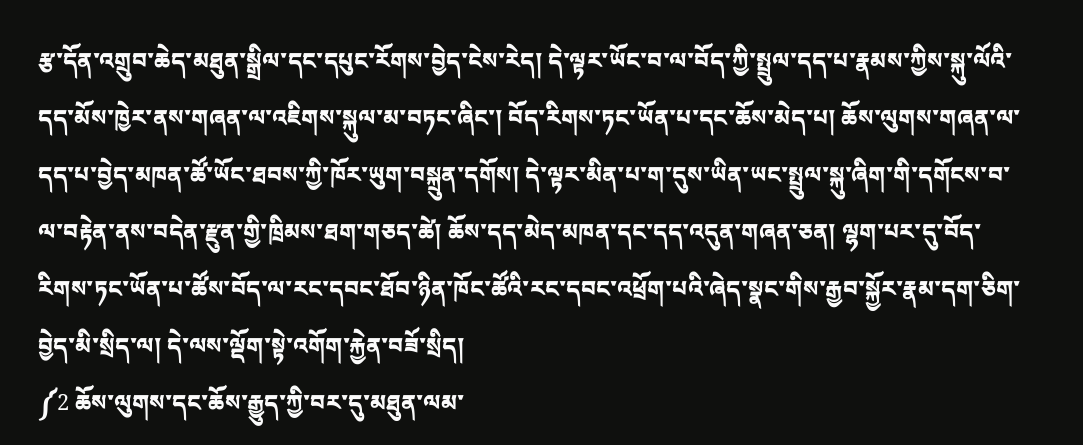རྩ་དོན་འགྲུབ་ཆེད་མཐུན་སྒྲིལ་དང་དཔུང་རོགས་བྱེད་ངེས་རེད། དེ་ལྟར་ཡོང་བ་ལ་བོད་ཀྱི་སྤྲུལ་དད་པ་རྣམས་ཀྱིས་སྐུ་ལོའི་དད་མོས་ཁྱེར་ནས་གཞན་ལ་འཇིགས་སྐུལ་མ་བཏང་ཞིང་། བོད་རིགས་ཏང་ཡོན་པ་དང་ཆོས་མེད་པ། ཆོས་ལུགས་གཞན་ལ་དད་པ་བྱེད་མཁན་ཚོ་ཡོང་ཐབས་ཀྱི་ཁོར་ཡུག་བསྐྲུན་དགོས། དེ་ལྟར་མིན་པ་ག་དུས་ཡིན་ཡང་སྤྲུལ་སྐུ་ཞིག་གི་དགོངས་བ་ལ་བརྟེན་ནས་བདེན་རྫུན་གྱི་ཁྲིམས་ཐག་གཅད་ཚེ། ཆོས་དད་མེད་མཁན་དང་དད་འདུན་གཞན་ཅན། ལྷག་པར་དུ་བོད་རིགས་ཏང་ཡོན་པ་ཚོས་བོད་ལ་རང་དབང་ཐོབ་ཉིན་ཁོང་ཚོའི་རང་དབང་འཕྲོག་པའི་ཞེད་སྣང་གིས་རྒྱབ་སྐྱོར་རྣམ་དག་ཅིག་བྱེད་མི་སྲིད་ལ། དེ་ལས་ལྡོག་སྟེ་འགོག་རྐྱེན་བཟོ་སྲིད།
༼2 ཆོས་ལུགས་དང་ཆོས་རྒྱུད་ཀྱི་བར་དུ་མཐུན་ལམ་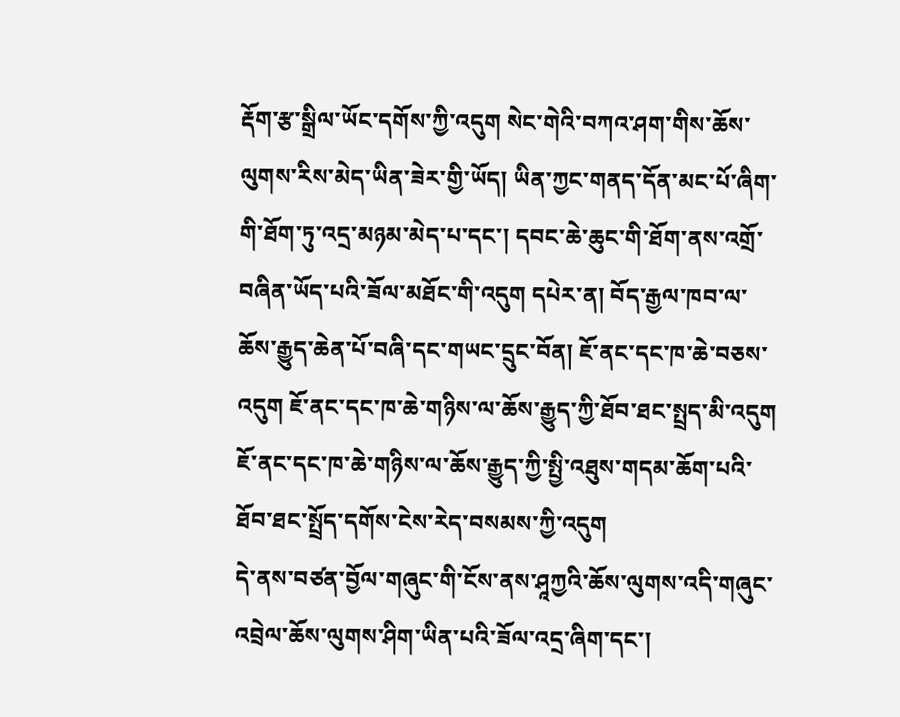རྡོག་རྩ་སྒྲིལ་ཡོང་དགོས་ཀྱི་འདུག སེང་གེའི་བཀའ་ཤག་གིས་ཆོས་ལུགས་རིས་མེད་ཡིན་ཟེར་གྱི་ཡོད། ཡིན་ཀྱང་གནད་དོན་མང་པོ་ཞིག་གི་ཐོག་ཏུ་འདྲ་མཉམ་མེད་པ་དང་། དབང་ཆེ་ཆུང་གི་ཐོག་ནས་འགྲོ་བཞིན་ཡོད་པའི་ཟོལ་མཐོང་གི་འདུག དཔེར་ན། བོད་རྒྱལ་ཁབ་ལ་ཆོས་རྒྱུད་ཆེན་པོ་བཞི་དང་གཡང་དྲུང་བོན། ཇོ་ནང་དང་ཁ་ཆེ་བཅས་འདུག ཇོ་ནང་དང་ཁ་ཆེ་གཉིས་ལ་ཆོས་རྒྱུད་ཀྱི་ཐོབ་ཐང་སྤྲད་མི་འདུག ཇོ་ནང་དང་ཁ་ཆེ་གཉིས་ལ་ཆོས་རྒྱུད་ཀྱི་སྤྱི་འཐུས་གདམ་ཆོག་པའི་ཐོབ་ཐང་སྤྲོད་དགོས་ངེས་རེད་བསམས་ཀྱི་འདུག
དེ་ནས་བཙན་བྱོལ་གཞུང་གི་ངོས་ནས་ཤཱཀྱའི་ཆོས་ལུགས་འདི་གཞུང་འབྲེལ་ཆོས་ལུགས་ཤིག་ཡིན་པའི་ཟོལ་འདྲ་ཞིག་དང་།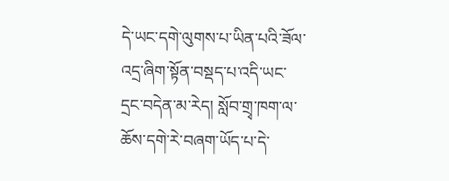དེ་ཡང་དགེ་ལུགས་པ་ཡིན་པའི་ཟོལ་འདྲ་ཞིག་སྟོན་བསྡད་པ་འདི་ཡང་དྲང་བདེན་མ་རེད། སློབ་གྲྭ་ཁག་ལ་ཆོས་དགེ་རེ་བཞག་ཡོད་པ་དེ་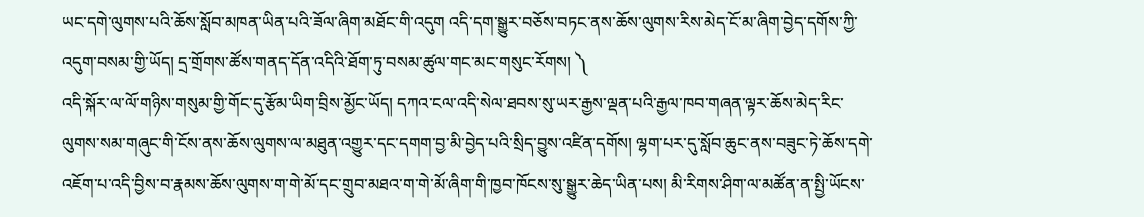ཡང་དགེ་ལུགས་པའི་ཆོས་སློབ་མཁན་ཡིན་པའི་ཟོལ་ཞིག་མཐོང་གི་འདུག འདི་དག་སྒྱུར་བཅོས་བཏང་ནས་ཆོས་ལུགས་རིས་མེད་ངོ་མ་ཞིག་བྱེད་དགོས་ཀྱི་འདུག་བསམ་གྱི་ཡོད། དྲ་གྲོགས་ཚོས་གནད་དོན་འདིའི་ཐོག་ཏུ་བསམ་ཚུལ་གང་མང་གསུང་རོགས། ༽
འདི་སྐོར་ལ་ལོ་གཉིས་གསུམ་གྱི་གོང་དུ་རྩོམ་ཡིག་བྲིས་མྱོང་ཡོད། དཀའ་ངལ་འདི་སེལ་ཐབས་སུ་ཡར་རྒྱས་ལྡན་པའི་རྒྱལ་ཁབ་གཞན་ལྟར་ཆོས་མེད་རིང་ལུགས་སམ་གཞུང་གི་ངོས་ནས་ཆོས་ལུགས་ལ་མཐུན་འགྱུར་དང་དགག་བྱ་མི་བྱེད་པའི་སྲིད་བྱུས་འཛིན་དགོས། ལྷག་པར་དུ་སློབ་ཆུང་ནས་བཟུང་ཏེ་ཆོས་དགེ་འཇོག་པ་འདི་བྱིས་བ་རྣམས་ཆོས་ལུགས་ག་གེ་མོ་དང་གྲུབ་མཐའ་ག་གེ་མོ་ཞིག་གི་ཁྱབ་ཁོངས་སུ་སྒྱུར་ཆེད་ཡིན་པས། མི་རིགས་ཤིག་ལ་མཚོན་ན་སྤྱི་ཡོངས་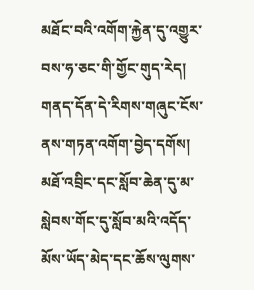མཐོང་བའི་འགོག་རྐྱེན་དུ་འགྱུར་བས་ཧ་ཅང་གི་གྱོང་གུད་རེད། གནད་དོན་དེ་རིགས་གཞུང་ངོས་ནས་གཏན་འགོག་བྱེད་དགོས། མཐོ་འབྲིང་དང་སློབ་ཆེན་དུ་མ་སླེབས་གོང་དུ་སློབ་མའི་འདོད་མོས་ཡོད་མེད་དང་ཆོས་ལུགས་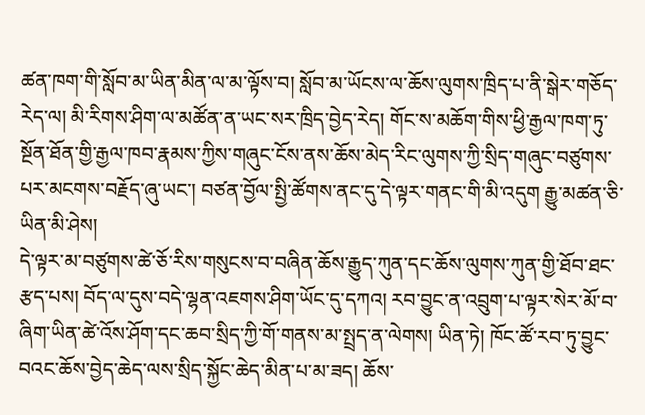ཚན་ཁག་གི་སློབ་མ་ཡིན་མིན་ལ་མ་ལྟོས་བ། སློབ་མ་ཡོངས་ལ་ཆོས་ལུགས་ཁྲིད་པ་ནི་སྒེར་གཅོད་རེད་ལ། མི་རིགས་ཤིག་ལ་མཚོན་ན་ཡང་སར་ཁྲིད་བྱེད་རེད། གོང་ས་མཆོག་གིས་ཕྱི་རྒྱལ་ཁག་ཏུ་སྔོན་ཐོན་གྱི་རྒྱལ་ཁབ་རྣམས་ཀྱིས་གཞུང་ངོས་ནས་ཆོས་མེད་རིང་ལུགས་ཀྱི་སྲིད་གཞུང་བཙུགས་པར་མངགས་བརྗོད་ཞུ་ཡང་། བཙན་བྱོལ་སྤྱི་ཚོགས་ནང་དུ་དེ་ལྟར་གནང་གི་མི་འདུག རྒྱུ་མཚན་ཅི་ཡིན་མི་ཤེས།
དེ་ལྟར་མ་བཙུགས་ཚེ་ཅོ་རིས་གསུངས་བ་བཞིན་ཆོས་རྒྱུད་ཀུན་དང་ཆོས་ལུགས་ཀུན་གྱི་ཐོབ་ཐང་རྩད་པས། བོད་ལ་དུས་བདེ་ལྷན་འཇགས་ཤིག་ཡོང་དུ་དཀའ། རབ་བྱུང་ན་འབྲུག་པ་ལྟར་སེར་མོ་བ་ཞིག་ཡིན་ཚེ་འོས་ཤོག་དང་ཆབ་སྲིད་ཀྱི་གོ་གནས་མ་སྤྲད་ན་ལེགས། ཡིན་ཏེ། ཁོང་ཚོ་རབ་ཏུ་བྱུང་བའང་ཆོས་བྱེད་ཆེད་ལས་སྲིད་སྐྱོང་ཆེད་མིན་པ་མ་ཟད། ཆོས་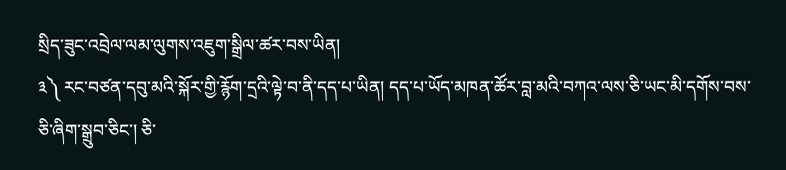སྲིད་ཟུང་འབྲེལ་ལམ་ལུགས་འཇུག་སྒྲིལ་ཚར་བས་ཡིན།
༣༽ རང་བཙན་དབུ་མའི་སྐོར་གྱི་རྙོག་དྲའི་ལྟེ་བ་ནི་དད་པ་ཡིན། དད་པ་ཡོད་མཁན་ཚོར་བླ་མའི་བཀའ་ལས་ཅི་ཡང་མི་དགོས་བས་ཅི་ཞིག་སྒྲུབ་ཅིང་། ཅི་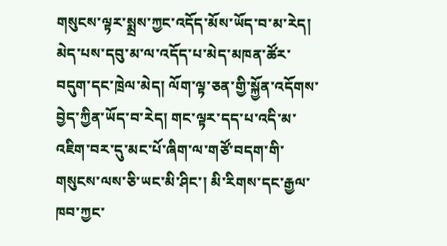གསུངས་ལྟར་སྨྲས་ཀྱང་འདོད་མོས་ཡོད་བ་མ་རེད། མེད་པས་དབུ་མ་ལ་འདོད་པ་མེད་མཁན་ཚོར་བདུག་དང་ཁྲེལ་མེད། ལོག་ལྟ་ཅན་གྱི་སྐྱོན་འདོགས་བྱེད་ཀྱིན་ཡོད་བ་རེད། གང་ལྟར་དད་པ་འདི་མ་འཇིག་བར་དུ་མང་པོ་ཞིག་ལ་གཙོ་བདག་གི་གསུངས་ལས་ཅི་ཡང་མི་ཤིང་། མི་རིགས་དང་རྒྱལ་ཁབ་ཀྱང་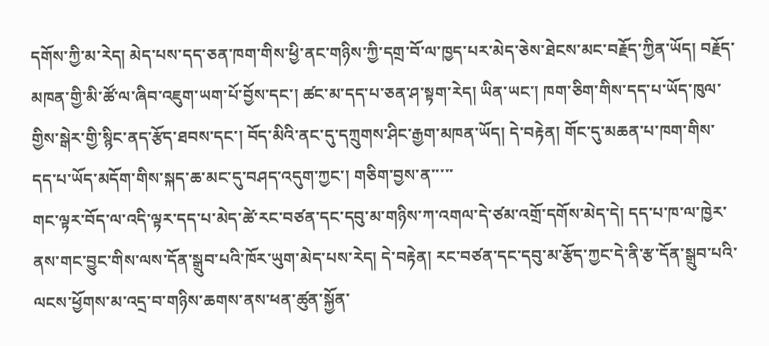དགོས་ཀྱི་མ་རེད། མེད་པས་དད་ཅན་ཁག་གིས་ཕྱི་ནང་གཉིས་ཀྱི་དགྲ་བོ་ལ་ཁྱད་པར་མེད་ཅེས་ཐེངས་མང་བརྗོད་ཀྱིན་ཡོད། བརྗོད་མཁན་གྱི་མི་ཚོ་ལ་ཞིབ་འཇུག་ཡག་པོ་བྱོས་དང་། ཚང་མ་དད་པ་ཅན་ཤ་སྟག་རེད། ཡིན་ཡང་། ཁག་ཅིག་གིས་དད་པ་ཡོད་ཁུལ་གྱིས་སྒེར་གྱི་སྙིང་ནད་རྩོད་ཐབས་དང་། བོད་མིའི་ནང་དུ་དཀྲུགས་ཤིང་རྒྱག་མཁན་ཡོད། དེ་བརྟེན། གོང་དུ་མཆན་པ་ཁག་གིས་དད་པ་ཡོད་མདོག་གིས་སྐད་ཆ་མང་དུ་བཤད་འདུག་ཀྱང་། གཅིག་བྱས་ན་་་་་
གང་ལྟར་བོད་ལ་འདི་ལྟར་དད་པ་མེད་ཚེ་རང་བཙན་དང་དབུ་མ་གཉིས་ཀ་འགལ་དེ་ཙམ་འགྲོ་དགོས་མེད་དེ། དད་པ་ཁ་ལ་ཁྱེར་ནས་གང་བྱུང་གིས་ལས་དོན་སྒྲུབ་པའི་ཁོར་ཡུག་མེད་པས་རེད། དེ་བརྟེན། རང་བཙན་དང་དབུ་མ་རྩོད་ཀྱང་དེ་ནི་རྩ་དོན་སྒྲུབ་པའི་ལངས་ཕྱོགས་མ་འདྲ་བ་གཉིས་ཆགས་ནས་ཕན་ཚུན་སྐྱོན་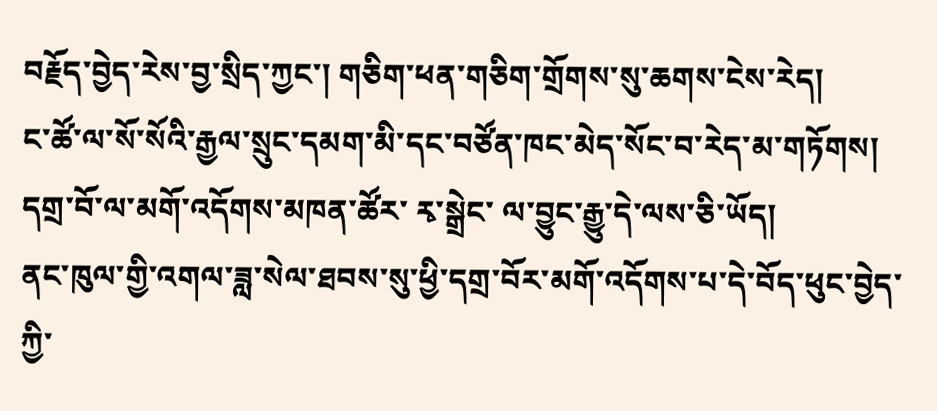བརྗོད་བྱེད་རེས་བྱ་སྲིད་ཀྱང་། གཅིག་ཕན་གཅིག་གྲོགས་སུ་ཆགས་ངེས་རེད།
ང་ཚོ་ལ་སོ་སོའི་རྒྱལ་སྲུང་དམག་མི་དང་བཙོན་ཁང་མེད་སོང་བ་རེད་མ་གཏོགས། དགྲ་བོ་ལ་མགོ་འདོགས་མཁན་ཚོར་ རྭ་སྒྲེང་ ལ་བྱུང་རྒྱུ་དེ་ལས་ཅི་ཡོད།
ནང་ཁུལ་གྱི་འགལ་ཟླ་སེལ་ཐབས་སུ་ཕྱི་དགྲ་བོར་མགོ་འདོགས་པ་དེ་བོད་ཕུང་བྱེད་ཀྱི་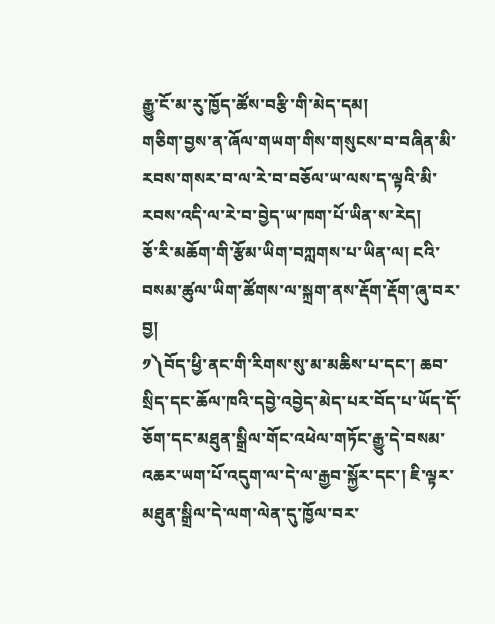རྒྱུ་ངོ་མ་རུ་ཁྱོད་ཚོས་བརྩི་གི་མེད་དམ།
གཅིག་བྱས་ན་ཞོལ་གཡག་གིས་གསུངས་བ་བཞིན་མི་རབས་གསར་བ་ལ་རེ་བ་བཅོལ་ཡ་ལས་ད་ལྟའི་མི་རབས་འདི་ལ་རེ་བ་བྱེད་ཡ་ཁག་པོ་ཡིན་ས་རེད།
ཅོ་རི་མཆོག་གི་རྩོམ་ཡིག་བཀླགས་པ་ཡིན་ལ། ངའི་བསམ་ཚུལ་ཡིག་ཚོགས་ལ་སྐྲག་ནས་རྡོག་རྡོག་ཞུ་བར་བྱ།
༡༽བོད་ཕྱི་ནང་གི་རིགས་སུ་མ་མཆིས་པ་དང་། ཆབ་སྲིད་དང་ཆོལ་ཁའི་དབྱེ་འབྱེད་མེད་པར་བོད་པ་ཡོད་དོ་ཅོག་དང་མཐུན་སྒྲིལ་གོང་འཕེལ་གཏོང་རྒྱུ་དེ་བསམ་འཆར་ཡག་པོ་འདུག་ལ་དེ་ལ་རྒྱབ་སྐྱོར་དང་། ཇི་ལྟར་མཐུན་སྒྲིལ་དེ་ལག་ལེན་དུ་ཁྱོལ་བར་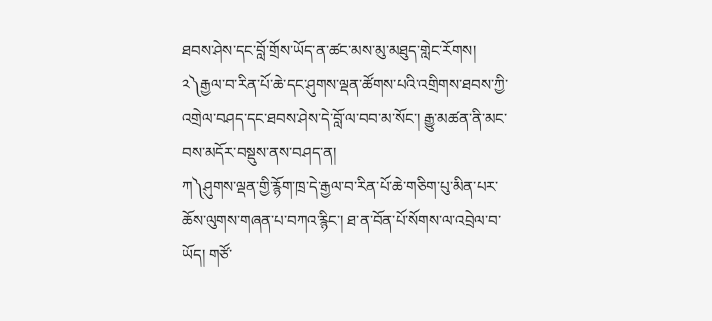ཐབས་ཤེས་དང་བློ་གྲོས་ཡོད་ན་ཚང་མས་མུ་མཐུད་གླེང་རོགས།
༢༽རྒྱལ་བ་རིན་པོ་ཆེ་དང་ཤུགས་ལྡན་ཚོགས་པའི་འགྲིགས་ཐབས་ཀྱི་འགྲེལ་བཤད་དང་ཐབས་ཤེས་དེ་བློ་ལ་བབ་མ་སོང་། རྒྱུ་མཚན་ནི་མང་བས་མདོར་བསྡུས་ནས་བཤད་ན།
ཀ༽ཤུགས་ལྡན་གྱི་རྙོག་ཁྲ་དེ་རྒྱལ་བ་རིན་པོ་ཆེ་གཅིག་པུ་མིན་པར་ཆོས་ལུགས་གཞན་པ་བཀའ་རྙིང་། ཐ་ན་བོན་པོ་སོགས་ལ་འབྲེལ་བ་ཡོད། གཙོ་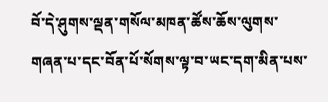བོ་དེ་ཤུགས་ལྡན་གསོལ་མཁན་ཚོས་ཆོས་ལུགས་གཞན་པ་དང་བོན་པོ་སོགས་ལྟ་བ་ཡང་དག་མིན་པས་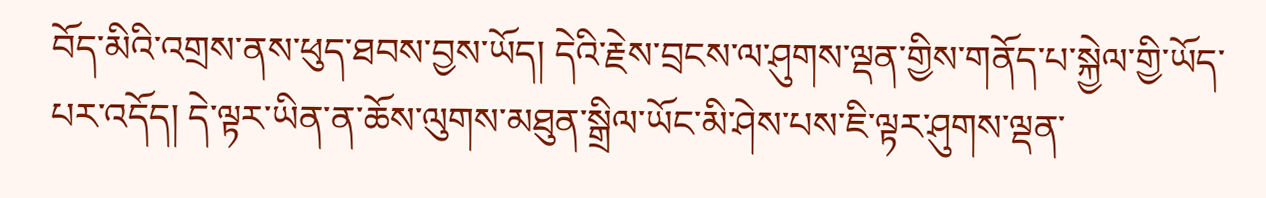བོད་མིའི་འགྲས་ནས་ཕུད་ཐབས་བྱས་ཡོད། དེའི་རྗེས་བྲངས་ལ་ཤུགས་ལྡན་གྱིས་གནོད་པ་སྐྱེལ་གྱི་ཡོད་པར་འདོད། དེ་ལྟར་ཡིན་ན་ཆོས་ལུགས་མཐུན་སྒྲིལ་ཡོང་མི་ཤེས་པས་ཇི་ལྟར་ཤུགས་ལྡན་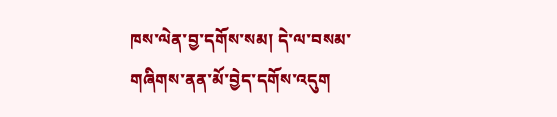ཁས་ལེན་བྱ་དགོས་སམ། དེ་ལ་བསམ་གཞིགས་ནན་མོ་བྱེད་དགོས་འདུག